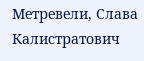Метревели, Слава Калистратович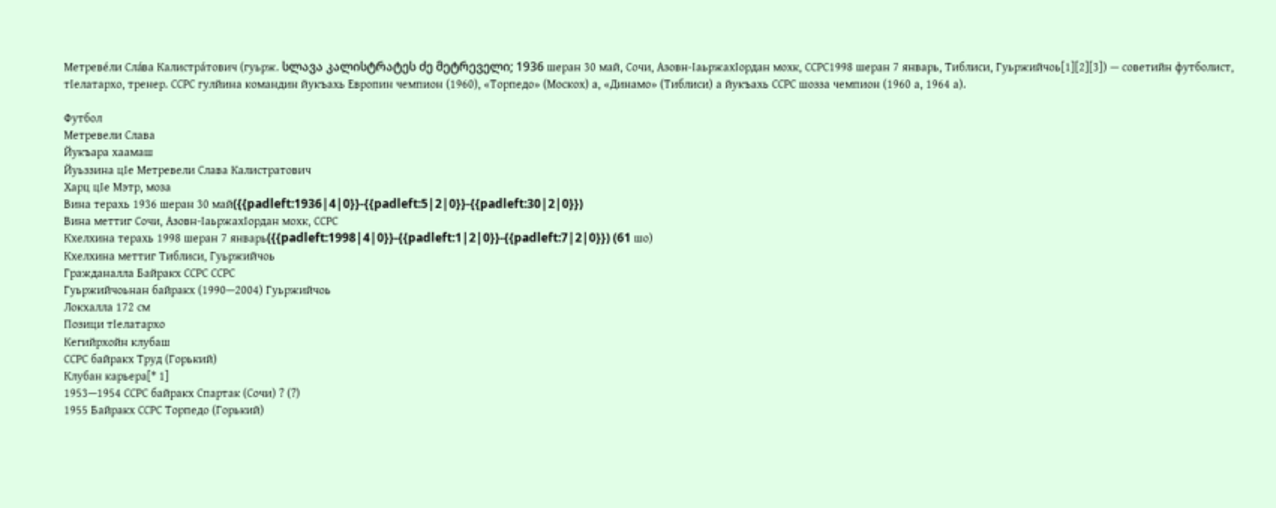Метреве́ли Сла́ва Калистра́тович (гуьрж. სლავა კალისტრატეს ძე მეტრეველი; 1936 шеран 30 май, Сочи, Азовн-ӀаьржахӀордан мохк, ССРС1998 шеран 7 январь, Тиблиси, Гуьржийчоь[1][2][3]) — советийн футболист, тӀелатархо, тренер. ССРС гулйина командин йукъахь Европин чемпион (1960), «Торпедо» (Москох) а, «Динамо» (Тиблиси) а йукъахь ССРС шозза чемпион (1960 а, 1964 а).

Футбол
Метревели Слава
Йукъара хаамаш
Йуьззина цӀе Метревели Слава Калистратович
Харц цӀе Мэтр, моза
Вина терахь 1936 шеран 30 май({{padleft:1936|4|0}}-{{padleft:5|2|0}}-{{padleft:30|2|0}})
Вина меттиг Сочи, Азовн-ӀаьржахӀордан мохк, ССРС
Кхелхина терахь 1998 шеран 7 январь({{padleft:1998|4|0}}-{{padleft:1|2|0}}-{{padleft:7|2|0}}) (61 шо)
Кхелхина меттиг Тиблиси, Гуьржийчоь
Гражданалла Байракх ССРС ССРС
Гуьржийчоьнан байракх (1990—2004) Гуьржийчоь
Локхалла 172 см
Позици тӀелатархо
Кегийрхойн клубаш
ССРС байракх Труд (Горький)
Клубан карьера[* 1]
1953—1954 ССРС байракх Спартак (Сочи) ? (?)
1955 Байракх ССРС Торпедо (Горький)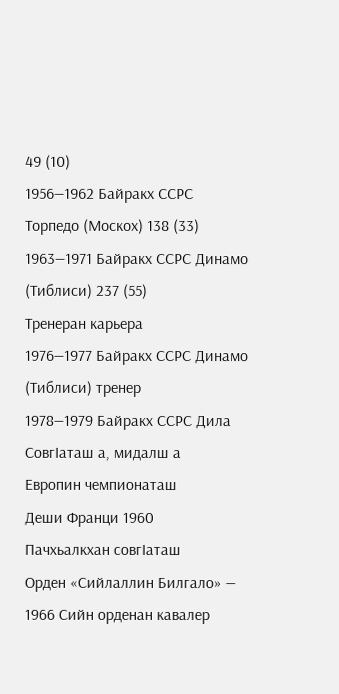49 (10)
1956—1962 Байракх ССРС Торпедо (Москох) 138 (33)
1963—1971 Байракх ССРС Динамо (Тиблиси) 237 (55)
Тренеран карьера
1976—1977 Байракх ССРС Динамо (Тиблиси) тренер
1978—1979 Байракх ССРС Дила
СовгӀаташ а, мидалш а
Европин чемпионаташ
Деши Франци 1960
Пачхьалкхан совгӀаташ
Орден «Сийлаллин Билгало» — 1966 Сийн орденан кавалер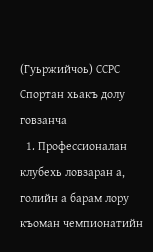(Гуьржийчоь) ССРС Спортан хьакъ долу говзанча
  1. Профессионалан клубехь ловзаран а, голийн а барам лору къоман чемпионатийн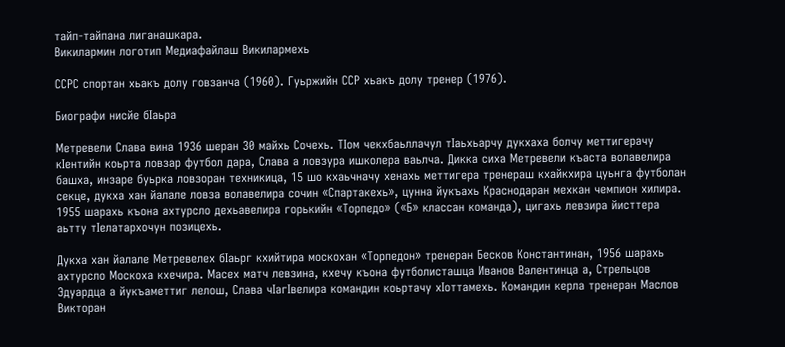тайп-тайпана лиганашкара.
Викилармин логотип Медиафайлаш Викилармехь

ССРС спортан хьакъ долу говзанча (1960). Гуьржийн ССР хьакъ долу тренер (1976).

Биографи нисйе бӀаьра

Метревели Слава вина 1936 шеран 30 майхь Сочехь. ТӀом чекхбаьллачул тӀаьхьарчу дукхаха болчу меттигерачу кӀентийн коьрта ловзар футбол дара, Слава а ловзура ишколера ваьлча. Дикка сиха Метревели къаста волавелира башха, инзаре буьрка ловзоран техникица, 15 шо кхаьчначу хенахь меттигера тренераш кхайкхира цуьнга футболан секце, дукха хан йалале ловза волавелира сочин «Спартакехь», цунна йукъахь Краснодаран мехкан чемпион хилира. 1955 шарахь къона ахтурсло дехьавелира горькийн «Торпедо» («Б» классан команда), цигахь левзира йисттера аьтту тӀелатархочун позицехь.

Дукха хан йалале Метревелех бӀаьрг кхийтира москохан «Торпедон» тренеран Бесков Константинан, 1956 шарахь ахтурсло Москоха кхечира. Масех матч левзина, кхечу къона футболисташца Иванов Валентинца а, Стрельцов Эдуардца а йукъаметтиг лелош, Слава чӀагӀвелира командин коьртачу хӀоттамехь. Командин керла тренеран Маслов Викторан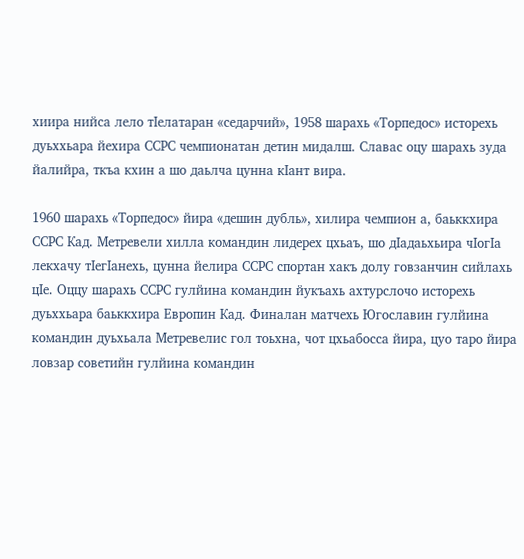хиира нийса лело тӀелатаран «седарчий», 1958 шарахь «Торпедос» исторехь дуьххьара йехира ССРС чемпионатан детин мидалш. Славас оцу шарахь зуда йалийра, ткъа кхин а шо даьлча цунна кӀант вира.

1960 шарахь «Торпедос» йира «дешин дубль», хилира чемпион а, баьккхира ССРС Кад. Метревели хилла командин лидерех цхьаъ, шо дӀадаьхьира чӀогӀа лекхачу тӀегӀанехь, цунна йелира ССРС спортан хакъ долу говзанчин сийлахь цӀе. Оццу шарахь ССРС гулйина командин йукъахь ахтурслочо исторехь дуьххьара баьккхира Европин Кад. Финалан матчехь Югославин гулйина командин дуьхьала Метревелис гол тоьхна, чот цхьабосса йира, цуо таро йира ловзар советийн гулйина командин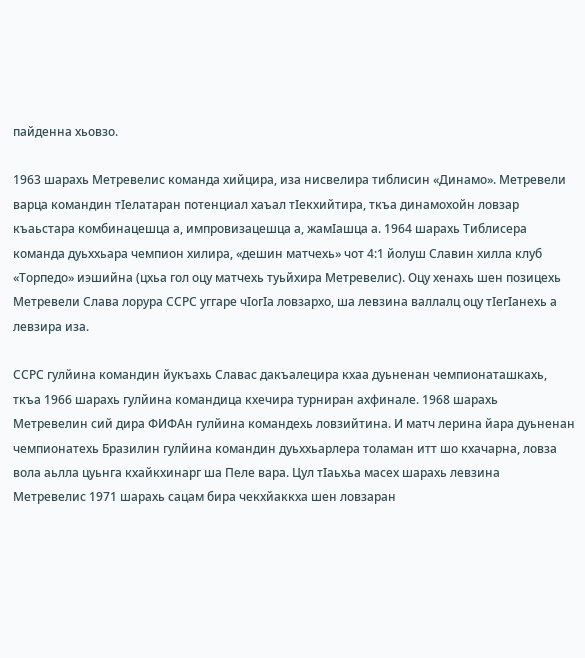пайденна хьовзо.

1963 шарахь Метревелис команда хийцира, иза нисвелира тиблисин «Динамо». Метревели варца командин тӀелатаран потенциал хаъал тӀекхийтира, ткъа динамохойн ловзар къаьстара комбинацешца а, импровизацешца а, жамӀашца а. 1964 шарахь Тиблисера команда дуьххьара чемпион хилира, «дешин матчехь» чот 4:1 йолуш Славин хилла клуб «Торпедо» иэшийна (цхьа гол оцу матчехь туьйхира Метревелис). Оцу хенахь шен позицехь Метревели Слава лорура ССРС уггаре чӀогӀа ловзархо, ша левзина валлалц оцу тӀегӀанехь а левзира иза.

ССРС гулйина командин йукъахь Славас дакъалецира кхаа дуьненан чемпионаташкахь, ткъа 1966 шарахь гулйина командица кхечира турниран ахфинале. 1968 шарахь Метревелин сий дира ФИФАн гулйина командехь ловзийтина. И матч лерина йара дуьненан чемпионатехь Бразилин гулйина командин дуьххьарлера толаман итт шо кхачарна, ловза вола аьлла цуьнга кхайкхинарг ша Пеле вара. Цул тӀаьхьа масех шарахь левзина Метревелис 1971 шарахь сацам бира чекхйаккха шен ловзаран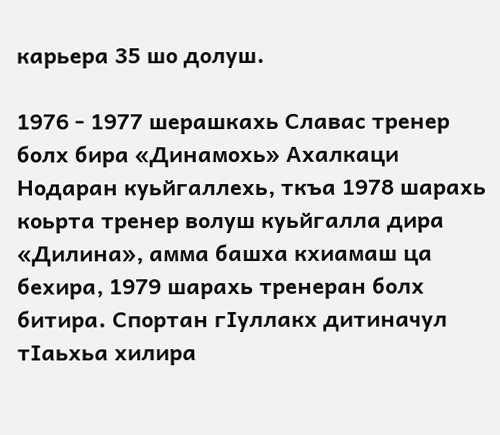карьера 35 шо долуш.

1976 - 1977 шерашкахь Славас тренер болх бира «Динамохь» Ахалкаци Нодаран куьйгаллехь, ткъа 1978 шарахь коьрта тренер волуш куьйгалла дира «Дилина», амма башха кхиамаш ца бехира, 1979 шарахь тренеран болх битира. Спортан гӀуллакх дитиначул тӀаьхьа хилира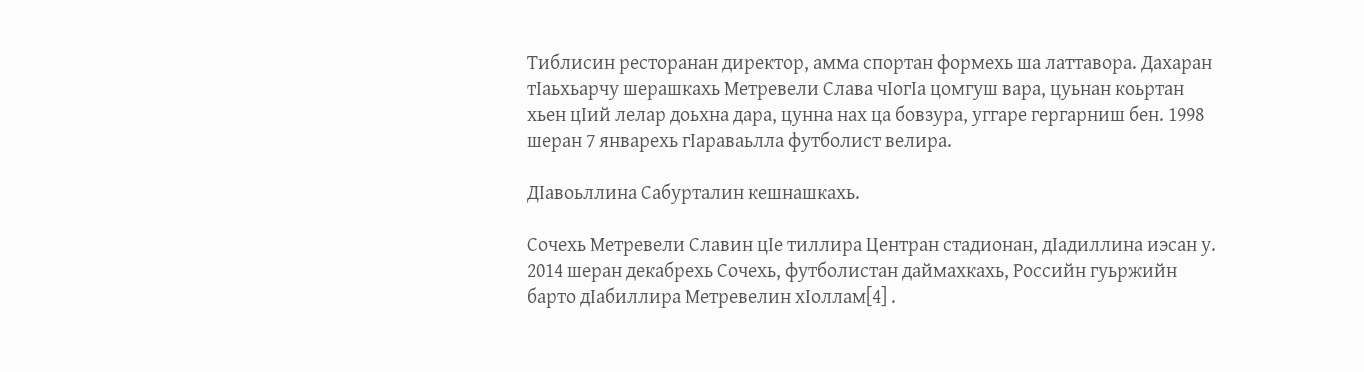Тиблисин ресторанан директор, амма спортан формехь ша латтавора. Дахаран тӀаьхьарчу шерашкахь Метревели Слава чӀогӀа цомгуш вара, цуьнан коьртан хьен цӀий лелар доьхна дара, цунна нах ца бовзура, уггаре гергарниш бен. 1998 шеран 7 январехь гӀараваьлла футболист велира.

ДӀавоьллина Сабурталин кешнашкахь.

Сочехь Метревели Славин цӀе тиллира Центран стадионан, дӀадиллина иэсан у. 2014 шеран декабрехь Сочехь, футболистан даймахкахь, Российн гуьржийн барто дӀабиллира Метревелин хӀоллам[4] .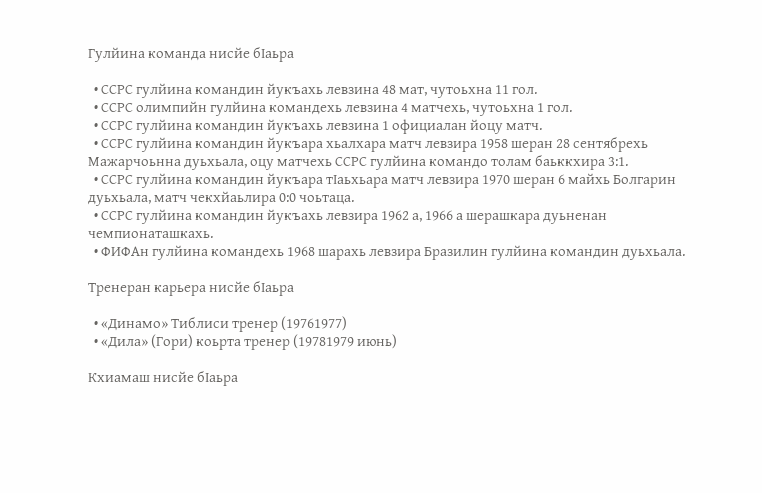Гулйина команда нисйе бӀаьра

  • ССРС гулйина командин йукъахь левзина 48 мат, чутоьхна 11 гол.
  • ССРС олимпийн гулйина командехь левзина 4 матчехь, чутоьхна 1 гол.
  • ССРС гулйина командин йукъахь левзина 1 официалан йоцу матч.
  • ССРС гулйина командин йукъара хьалхара матч левзира 1958 шеран 28 сентябрехь Мажарчоьнна дуьхьала, оцу матчехь ССРС гулйина командо толам баьккхира 3:1.
  • ССРС гулйина командин йукъара тӀаьхьара матч левзира 1970 шеран 6 майхь Болгарин дуьхьала, матч чекхйаьлира 0:0 чоьтаца.
  • ССРС гулйина командин йукъахь левзира 1962 а, 1966 а шерашкара дуьненан чемпионаташкахь.
  • ФИФАн гулйина командехь 1968 шарахь левзира Бразилин гулйина командин дуьхьала.

Тренеран карьера нисйе бӀаьра

  • «Динамо» Тиблиси тренер (19761977)
  • «Дила» (Гори) коьрта тренер (19781979 июнь)

Кхиамаш нисйе бӀаьра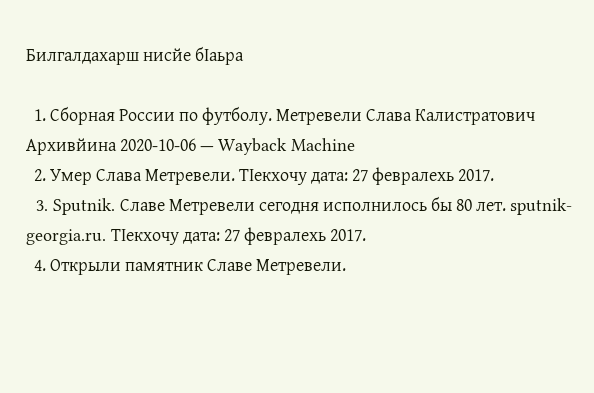Билгалдахарш нисйе бӀаьра

  1. Сборная России по футболу. Метревели Слава Калистратович Архивйина 2020-10-06 — Wayback Machine
  2. Умер Слава Метревели. ТӀекхочу дата: 27 февралехь 2017.
  3. Sputnik. Славе Метревели сегодня исполнилось бы 80 лет. sputnik-georgia.ru. ТӀекхочу дата: 27 февралехь 2017.
  4. Открыли памятник Славе Метревели.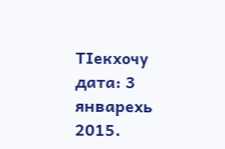ТӀекхочу дата: 3 январехь 2015.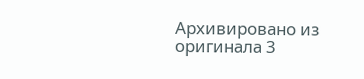Архивировано из оригинала 3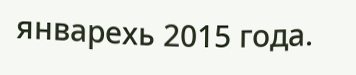январехь 2015 года.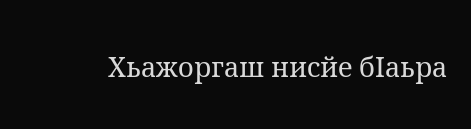Хьажоргаш нисйе бӀаьра